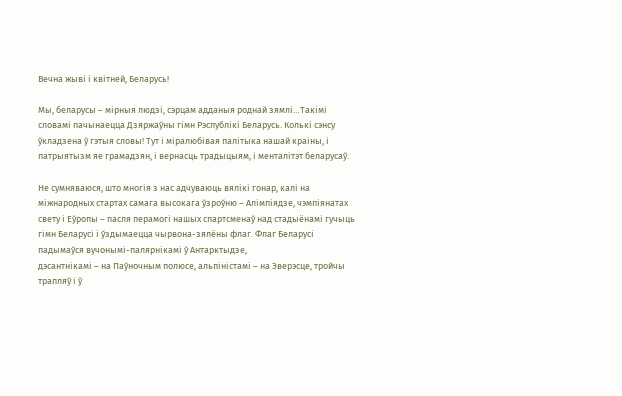Вечна жыві і квітней, Беларусь!

Мы, беларусы – мірныя людзі, сэрцам адданыя роднай зямлі…Такімі словамі пачынаецца Дзяржаўны гімн Рэспублікі Беларусь. Колькі сэнсу ўкладзена ў гэтыя словы! Тут і міралюбівая палітыка нашай краіны, і патрыятызм яе грамадзян, і вернасць традыцыям, і менталітэт беларусаў.

Не сумняваюся, што многія з нас адчуваюць вялікі гонар, калі на міжнародных стартах самага высокага ўзроўню – Алімпіядзе, чэмпіянатах свету і Еўропы – пасля перамогі нашых спартсменаў над стадыёнамі гучыць гімн Беларусі і ўздымаецца чырвона-зялёны флаг. Флаг Беларусі падымаўся вучонымі-палярнікамі ў Антарктыдзе,
дэсантнікамі – на Паўночным полюсе, альпіністамі – на Эверэсце, тройчы трапляў і ў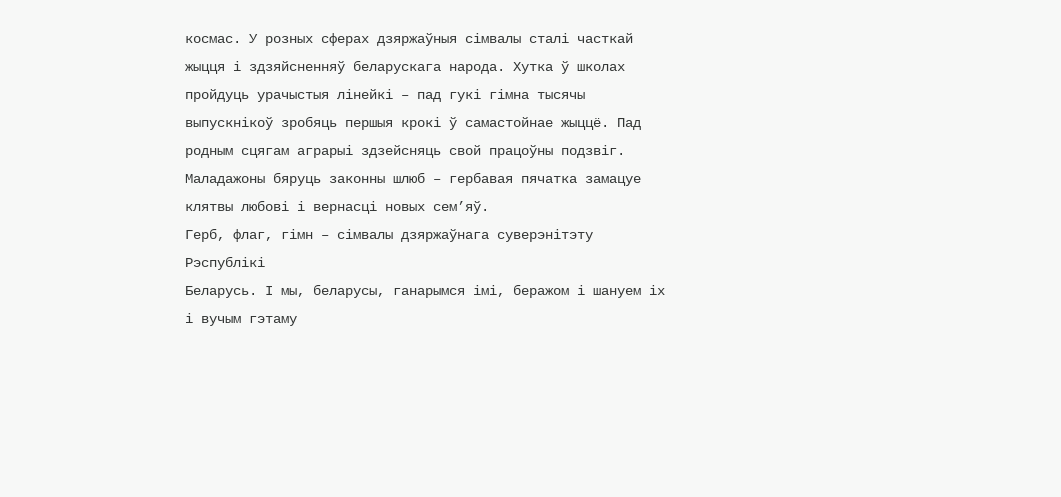космас. У розных сферах дзяржаўныя сімвалы сталі часткай жыцця і здзяйсненняў беларускага народа. Хутка ў школах пройдуць урачыстыя лінейкі – пад гукі гімна тысячы выпускнікоў зробяць першыя крокі ў самастойнае жыццё. Пад родным сцягам аграрыі здзейсняць свой працоўны подзвіг. Маладажоны бяруць законны шлюб – гербавая пячатка замацуе клятвы любові і вернасці новых сем’яў.
Герб, флаг, гімн – сімвалы дзяржаўнага суверэнітэту Рэспублікі
Беларусь. І мы, беларусы, ганарымся імі, беражом і шануем іх і вучым гэтаму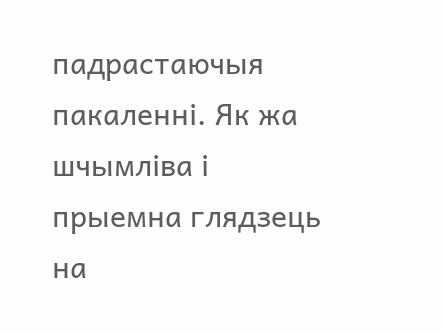падрастаючыя пакаленні. Як жа шчымліва і прыемна глядзець на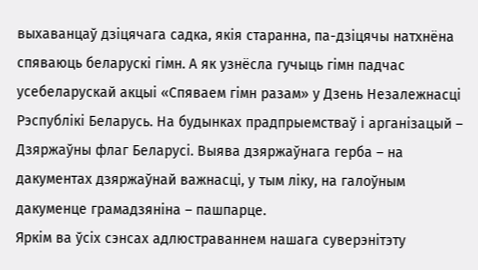выхаванцаў дзіцячага садка, якія старанна, па-дзіцячы натхнёна спяваюць беларускі гімн. А як узнёсла гучыць гімн падчас усебеларускай акцыі «Спяваем гімн разам» у Дзень Незалежнасці Рэспублікі Беларусь. На будынках прадпрыемстваў і арганізацый – Дзяржаўны флаг Беларусі. Выява дзяржаўнага герба – на дакументах дзяржаўнай важнасці, у тым ліку, на галоўным дакуменце грамадзяніна – пашпарце.
Яркім ва ўсіх сэнсах адлюстраваннем нашага суверэнітэту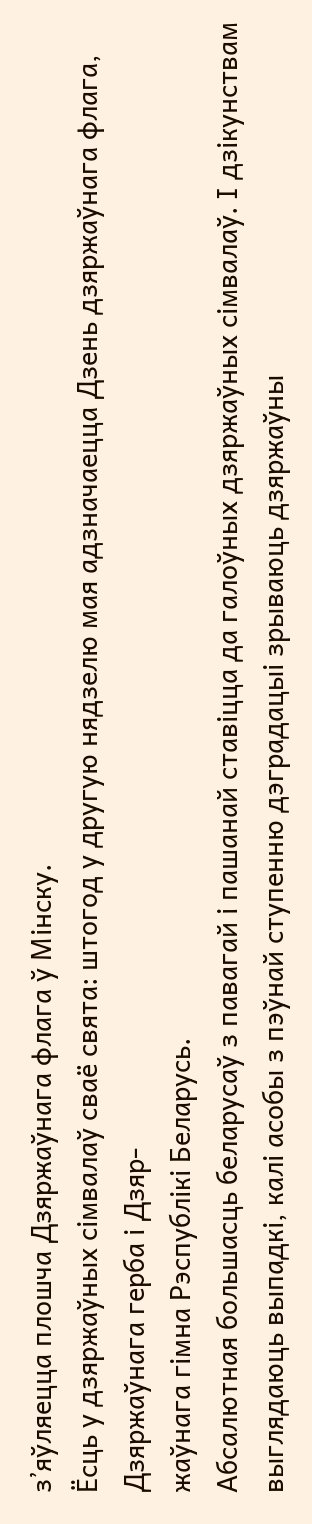з’яўляецца плошча Дзяржаўнага флага ў Мінску.
Ёсць у дзяржаўных сімвалаў сваё свята: штогод у другую нядзелю мая адзначаецца Дзень дзяржаўнага флага, Дзяржаўнага герба і Дзяр-
жаўнага гімна Рэспублікі Беларусь.
Абсалютная большасць беларусаў з павагай і пашанай ставіцца да галоўных дзяржаўных сімвалаў. І дзікунствам выглядаюць выпадкі, калі асобы з пэўнай ступенню дэградацыі зрываюць дзяржаўны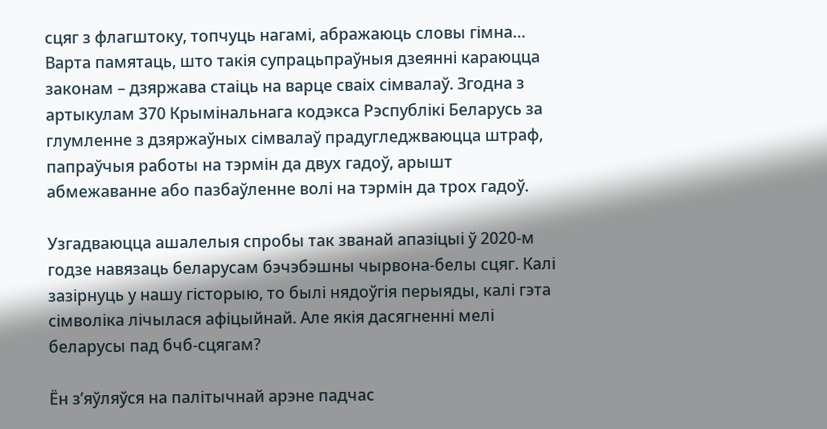сцяг з флагштоку, топчуць нагамі, абражаюць словы гімна… Варта памятаць, што такія супрацьпраўныя дзеянні караюцца законам – дзяржава стаіць на варце сваіх сімвалаў. Згодна з артыкулам 370 Крымінальнага кодэкса Рэспублікі Беларусь за глумленне з дзяржаўных сімвалаў прадугледжваюцца штраф, папраўчыя работы на тэрмін да двух гадоў, арышт абмежаванне або пазбаўленне волі на тэрмін да трох гадоў.

Узгадваюцца ашалелыя спробы так званай апазіцыі ў 2020-м годзе навязаць беларусам бэчэбэшны чырвона-белы сцяг. Калі зазірнуць у нашу гісторыю, то былі нядоўгія перыяды, калі гэта сімволіка лічылася афіцыйнай. Але якія дасягненні мелі беларусы пад бчб-сцягам?

Ён з’яўляўся на палітычнай арэне падчас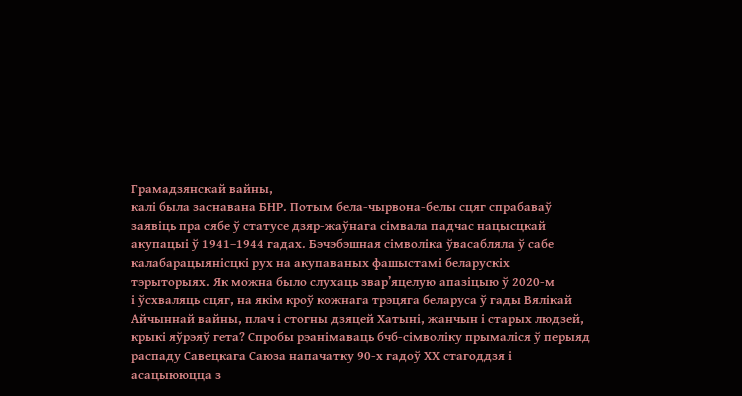Грамадзянскай вайны,
калі была заснавана БНР. Потым бела-чырвона-белы сцяг спрабаваў заявіць пра сябе ў статусе дзяр-жаўнага сімвала падчас нацысцкай
акупацыі ў 1941–1944 гадах. Бэчэбэшная сімволіка ўвасабляла ў сабе калабарацыянісцкі рух на акупаваных фашыстамі беларускіх тэрыторыях. Як можна было слухаць звар’яцелую апазіцыю ў 2020-м
і ўсхваляць сцяг, на якім кроў кожнага трэцяга беларуса ў гады Вялікай Айчыннай вайны, плач і стогны дзяцей Хатыні, жанчын і старых людзей, крыкі яўрэяў гета? Спробы рэанімаваць бчб-сімволіку прымаліся ў перыяд распаду Савецкага Саюза напачатку 90-х гадоў ХХ стагоддзя і асацыююцца з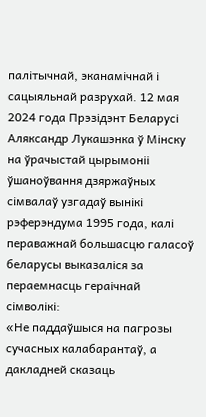палітычнай, эканамічнай і сацыяльнай разрухай. 12 мая 2024 года Прэзідэнт Беларусі Аляксандр Лукашэнка ў Мінску на ўрачыстай цырымоніі ўшаноўвання дзяржаўных сімвалаў узгадаў вынікі рэферэндума 1995 года, калі пераважнай большасцю галасоў беларусы выказаліся за пераемнасць гераічнай сімволікі:
«Не паддаўшыся на пагрозы сучасных калабарантаў, а дакладней сказаць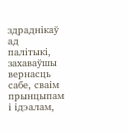здраднікаў ад палітыкі, захаваўшы вернасць сабе, сваім прынцыпам і ідэалам,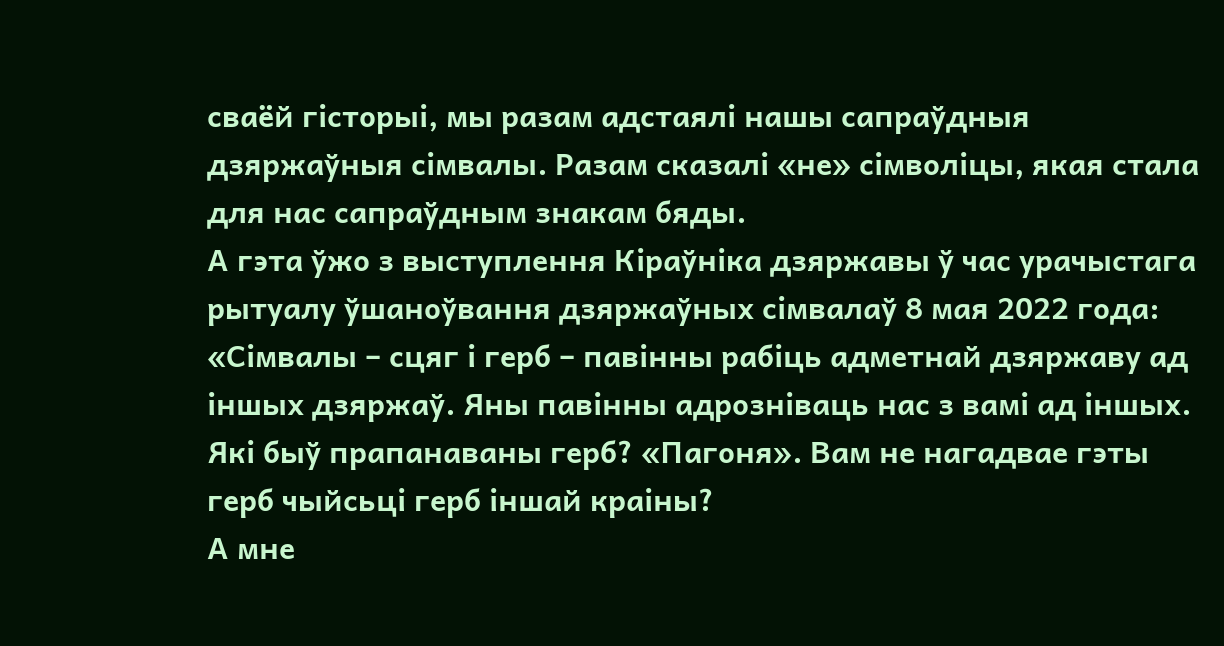сваёй гісторыі, мы разам адстаялі нашы сапраўдныя дзяржаўныя сімвалы. Разам сказалі «не» сімволіцы, якая стала для нас сапраўдным знакам бяды.
А гэта ўжо з выступлення Кіраўніка дзяржавы ў час урачыстага рытуалу ўшаноўвання дзяржаўных сімвалаў 8 мая 2022 года: «Сімвалы – сцяг і герб – павінны рабіць адметнай дзяржаву ад іншых дзяржаў. Яны павінны адрозніваць нас з вамі ад іншых. Які быў прапанаваны герб? «Пагоня». Вам не нагадвае гэты герб чыйсьці герб іншай краіны?
А мне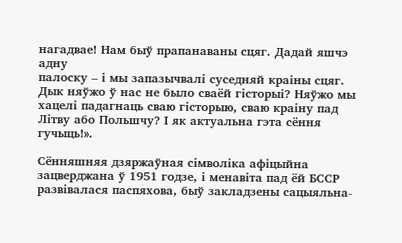нагадвае! Нам быў прапанаваны сцяг. Дадай яшчэ адну
палоску – і мы запазычвалі суседняй краіны сцяг. Дык няўжо ў нас не было сваёй гісторыі? Няўжо мы хацелі падагнаць сваю гісторыю, сваю краіну пад Літву або Польшчу? І як актуальна гэта сёння гучыць!».

Сённяшняя дзяржаўная сімволіка афіцыйна зацверджана ў 1951 годзе, і менавіта пад ёй БССР развівалася паспяхова, быў закладзены сацыяльна-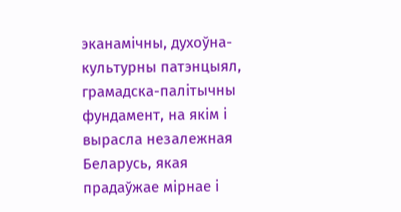эканамічны, духоўна-культурны патэнцыял, грамадска-палітычны фундамент, на якім і вырасла незалежная Беларусь, якая прадаўжае мірнае і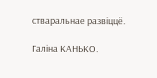стваральнае развіццё.

Галіна КАНЬКО.